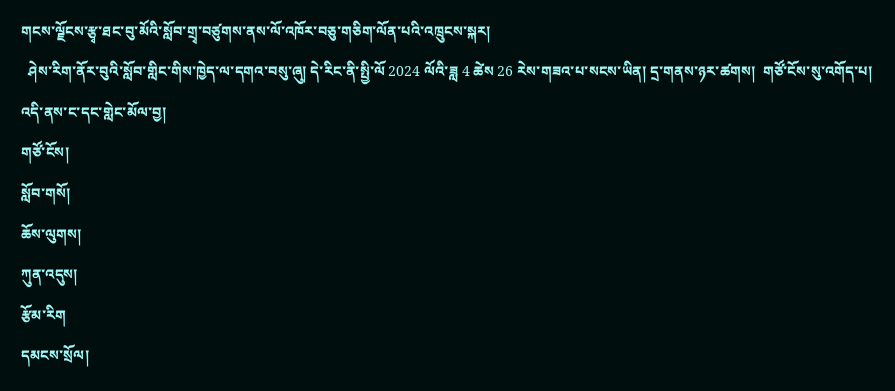གངས་ལྗོངས་རྩྭ་ཐང་བུ་མོའི་སློབ་གྲྭ་བཙུགས་ནས་ལོ་འཁོར་བཅུ་གཅིག་ལོན་པའི་འཁྲུངས་སྐར།
  ཤེས་རིག་ནོར་བུའི་སློབ་གླིང་གིས་ཁྱེད་ལ་དགའ་བསུ་ཞུ། དེ་རིང་ནི་སྤྱི་ལོ 2024 ལོའི་ཟླ 4 ཚེས 26 རེས་གཟའ་པ་སངས་ཡིན། དྲ་གནས་ཉར་ཚགས།  གཙོ་ངོས་སུ་འགོད་པ། འདི་ནས་ང་དང་གླེང་མོལ་བྱ།
གཙོ་ངོས།
སློབ་གསོ།
ཆོས་ལུགས།
ཀུན་འདུས།
རྩོམ་རིག
དམངས་སྲོལ།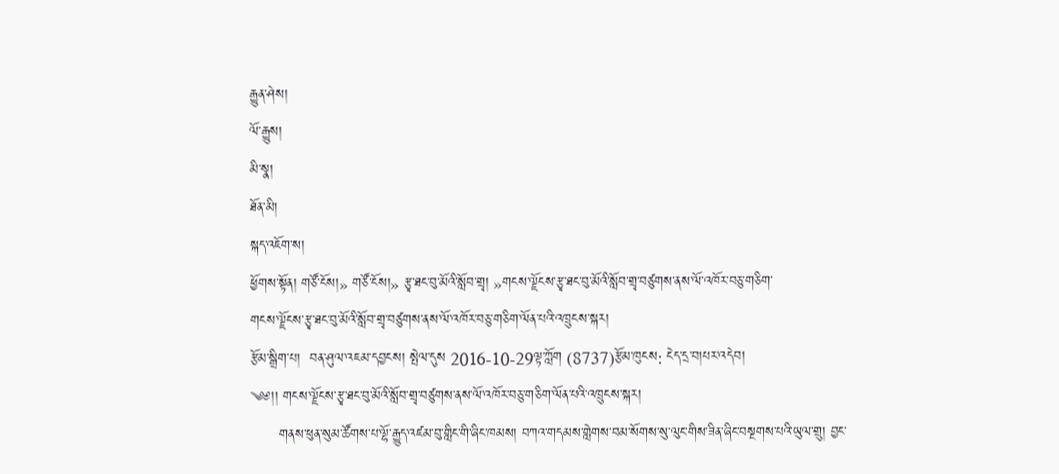རྒྱུན་ཤེས།
ལོ་རྒྱུས།
མི་སྣ།
ཐོན་མི།
སྐད་འཇོག་ས།
ཕྱོགས་སྟོན། གཙོ་ངོས།» གཙོ་ངོས།» རྩྭ་ཐང་བུ་མོའི་སློབ་གྲྭ། »གངས་ལྗོངས་རྩྭ་ཐང་བུ་མོའི་སློབ་གྲྭ་བཙུགས་ནས་ལོ་འཁོར་བཅུ་གཅིག་
གངས་ལྗོངས་རྩྭ་ཐང་བུ་མོའི་སློབ་གྲྭ་བཙུགས་ནས་ལོ་འཁོར་བཅུ་གཅིག་ལོན་པའི་འཁྲུངས་སྐར།
རྩོམ་སྒྲིག་པ།  བན་ཤུལ་འཇམ་དབྱངས། སྤེལ་དུས 2016-10-29ལྟ་ཀློག (8737)རྩོམ་ཁུངས: ངེད་དྲ་བ།པར་འདེབ།
༄༅།། གངས་ལྗོངས་རྩྭ་ཐང་བུ་མོའི་སློབ་གྲྭ་བཙུགས་ནས་ལོ་འཁོར་བཅུ་གཅིག་ལོན་པའི་འཁྲུངས་སྐར།
      གནས་ཕུན་སུམ་ཚོགས་པ་ལྷོ་རྒྱུད་འཛམ་བུ་གླིང་གི་ཞིང་ཁམས། བཀའ་གདམས་གླེགས་བམ་སོགས་སུ་ལུང་གིས་ཟིན་ཞིང་བསྔགས་པའི་ཡུལ་གྲུ། བྱང་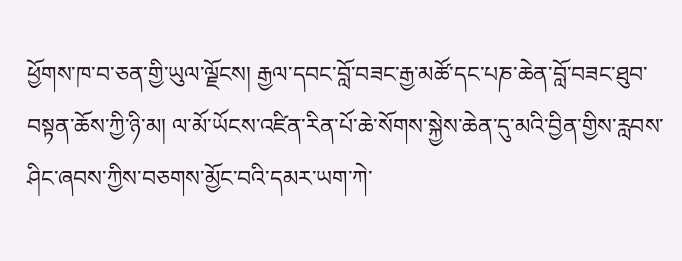ཕྱོགས་ཁ་བ་ཅན་གྱི་ཡུལ་ལྗོངས། རྒྱལ་དབང་བློ་བཟང་རྒྱ་མཚོ་དང་པཎ་ཆེན་བློ་བཟང་ཐུབ་བསྟན་ཆོས་ཀྱི་ཉི་མ། ལ་མོ་ཡོངས་འཛིན་རིན་པོ་ཆེ་སོགས་སྐྱེས་ཆེན་དུ་མའི་བྱིན་གྱིས་རླབས་ཤིང་ཞབས་ཀྱིས་བཅགས་མྱོང་བའི་དམར་ཡག་ཀེ་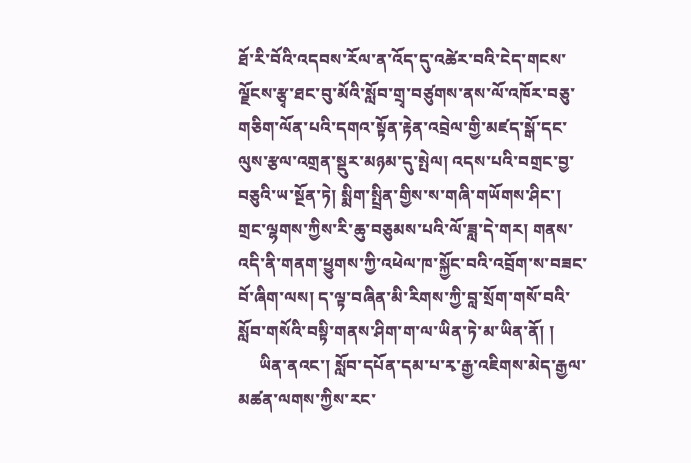ཐོ་རི་བོའི་འདབས་རོལ་ན་འོད་དུ་འཚེར་བའི་ངེད་གངས་ལྗོངས་རྩྭ་ཐང་བུ་མོའི་སློབ་གྲྭ་བཙུགས་ནས་ལོ་འཁོར་བཅུ་གཅིག་ལོན་པའི་དགའ་སྟོན་རྟེན་འབྲེལ་གྱི་མཛད་སྒོ་དང་ལུས་རྩལ་འགྲན་སྡུར་མཉམ་དུ་སྤེལ། འདས་པའི་བགྲང་བྱ་བཅུའི་ཡ་སྔོན་ཏེ། སྨིག་སྤྲིན་གྱིས་ས་གཞི་གཡོགས་ཤིང་། གྲང་ལྷགས་ཀྱིས་རི་ཆུ་བཅུམས་པའི་ལོ་ཟླ་དེ་གར། གནས་འདི་ནི་གནག་ཕྱུགས་ཀྱི་འཕེལ་ཁ་སྐྱོང་བའི་འབྲོག་ས་བཟང་བོ་ཞིག་ལས། ད་ལྟ་བཞིན་མི་རིགས་ཀྱི་བླ་སྲོག་གསོ་བའི་སློབ་གསོའི་བསྟི་གནས་ཤིག་ག་ལ་ཡིན་ཏེ་མ་ཡིན་ནོ། །
     ཡིན་ནའང་། སློབ་དཔོན་དམ་པ་རྭ་རྒྱ་འཇིགས་མེད་རྒྱལ་མཚན་ལགས་ཀྱིས་རང་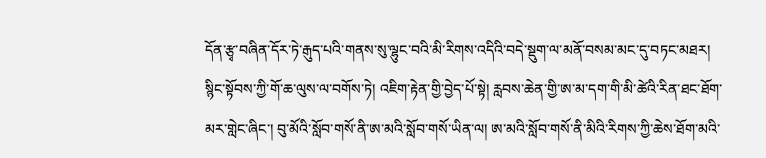དོན་རྩྭ་བཞིན་དོར་ཏེ་རྒུད་པའི་གནས་སུ་ལྷུང་བའི་མི་རིགས་འདིའི་བདེ་སྡུག་ལ་མནོ་བསམ་མང་དུ་བཏང་མཐར། སྙིང་སྟོབས་ཀྱི་གོ་ཆ་ལུས་ལ་བགོས་ཏེ། འཇིག་རྟེན་གྱི་བྱེད་པོ་སྟེ། རླབས་ཆེན་གྱི་ཨ་མ་དག་གི་མི་ཚེའི་རིན་ཐང་ཐོག་མར་གླེང་ཞིང་། བུ་མོའི་སློབ་གསོ་ནི་ཨ་མའི་སློབ་གསོ་ཡིན་ལ། ཨ་མའི་སློབ་གསོ་ནི་མིའི་རིགས་ཀྱི་ཆེས་ཐོག་མའི་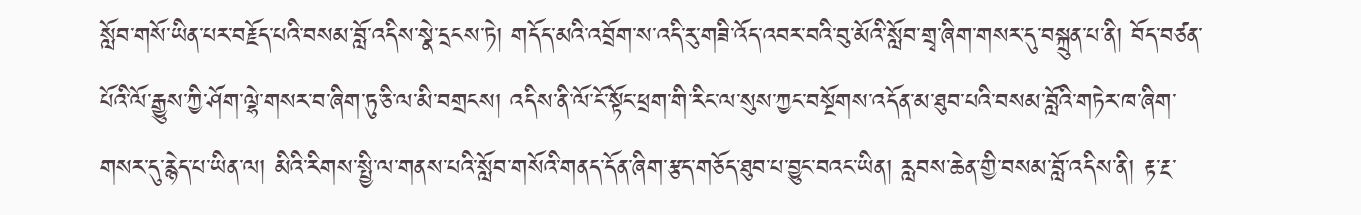སློབ་གསོ་ཡིན་པར་བརྗོད་པའི་བསམ་བློ་འདིས་སྣེ་དྲངས་ཏེ། གདོད་མའི་འབྲོག་ས་འདི་རུ་གཟི་འོད་འབར་བའི་བུ་མོའི་སློབ་གྲྭ་ཞིག་གསར་དུ་བསྐྲུན་པ་ནི། བོད་བཙན་པོའི་ལོ་རྒྱུས་ཀྱི་ཤོག་ལྷེ་གསར་བ་ཞིག་ཏུ་ཅི་ལ་མི་བགྲངས། འདིས་ནི་ལོ་ངོ་སྟོང་ཕྲག་གི་རིང་ལ་སུས་ཀྱང་བསྔོགས་འདོན་མ་ཐུབ་པའི་བསམ་བློའི་གཏེར་ཁ་ཞིག་གསར་དུ་རྙེད་པ་ཡིན་ལ། མིའི་རིགས་སྤྱི་ལ་གནས་པའི་སློབ་གསོའི་གནད་དོན་ཞིག་རྩད་གཅོད་ཐུབ་པ་བྱུང་བའང་ཡིན། རླབས་ཆེན་གྱི་བསམ་བློ་འདིས་ནི། རྟ་རྔ་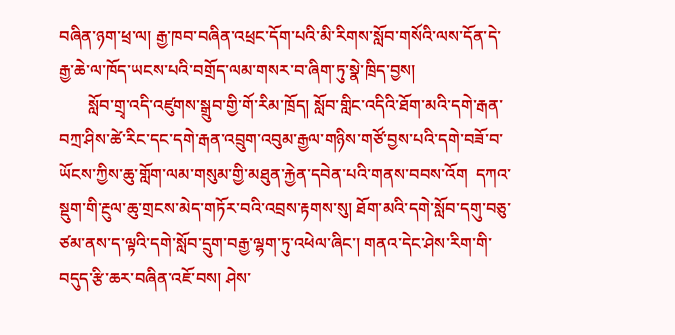བཞིན་ཉག་ཕྲ་ལ། རྒྱ་ཁབ་བཞིན་འཕྲང་དོག་པའི་མི་རིགས་སློབ་གསོའི་ལས་དོན་དེ་རྒྱ་ཆེ་ལ་ཁོད་ཡངས་པའི་བགྲོད་ལམ་གསར་བ་ཞིག་ཏུ་སྣེ་ཁྲིད་བྱས།
       སློབ་གྲྭ་འདི་འཛུགས་སྒྲུབ་གྱི་གོ་རིམ་ཁྲོད། སློབ་གླིང་འདིའི་ཐོག་མའི་དགེ་རྒན་བཀྲ་ཤིས་ཚེ་རིང་དང་དགེ་རྒན་འབྲུག་འབུམ་རྒྱལ་གཉིས་གཙོ་བྱས་པའི་དགེ་བཟོ་བ་ཡོངས་ཀྱིས་ཆུ་གློག་ལམ་གསུམ་གྱི་མཐུན་རྐྱེན་དབེན་པའི་གནས་བབས་འོག  དཀའ་སྡུག་གི་རྔུལ་ཆུ་གྲངས་མེད་གཏོར་བའི་འབྲས་རྟགས་སུ། ཐོག་མའི་དགེ་སློབ་དགུ་བཅུ་ཙམ་ནས་ད་ལྟའི་དགེ་སློབ་དྲུག་བརྒྱ་ལྷག་ཏུ་འཕེལ་ཞིང་། གནའ་དེང་ཤེས་རིག་གི་བདུད་རྩི་ཆར་བཞིན་འཇོ་བས། ཤེས་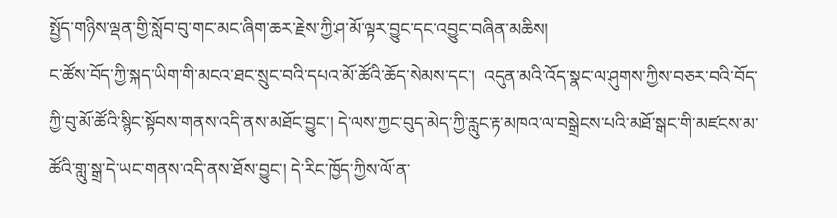སྤྱོད་གཉིས་ལྡན་གྱི་སློབ་བུ་གང་མང་ཞིག་ཆར་རྗེས་ཀྱི་ཤ་མོ་ལྟར་བྱུང་དང་འབྱུང་བཞིན་མཆིས།
ང་ཚོས་བོད་ཀྱི་སྐད་ཡིག་གི་མངའ་ཐང་སྲུང་བའི་དཔའ་མོ་ཚོའི་ཆོད་སེམས་དང་།  འདུན་མའི་འོད་སྣང་ལ་ཤུགས་ཀྱིས་བཅར་བའི་བོད་ཀྱི་བུ་མོ་ཚོའི་སྙིང་སྟོབས་གནས་འདི་ནས་མཐོང་བྱུང་། དེ་ལས་ཀྱང་བུད་མེད་ཀྱི་རླུང་རྟ་མཁའ་ལ་བསྒྲེངས་པའི་མཐོ་སྒང་གི་མཛངས་མ་ཚོའི་གླུ་སྒྲ་དེ་ཡང་གནས་འདི་ནས་ཐོས་བྱུང་། དེ་རིང་ཁྱོད་ཀྱིས་ལོ་ན་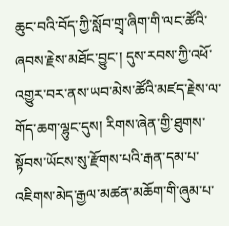ཆུང་བའི་བོད་ཀྱི་སློབ་གྲྭ་ཞིག་གི་ལང་ཚོའི་ཞབས་རྗེས་མཐོང་བྱུང་། དུས་རབས་ཀྱི་འཕོ་འགྱུར་བར་ནས་ཡབ་མེས་ཚོའི་མཛད་རྗེས་ལ་གོད་ཆག་ལྷུང་དུས། རིགས་ཞེན་གྱི་ཐུགས་སྟོབས་ཡོངས་སུ་རྫོགས་པའི་རྒན་དམ་པ་འཇིགས་མེད་རྒྱལ་མཚན་མཆོག་གི་ཞུམ་པ་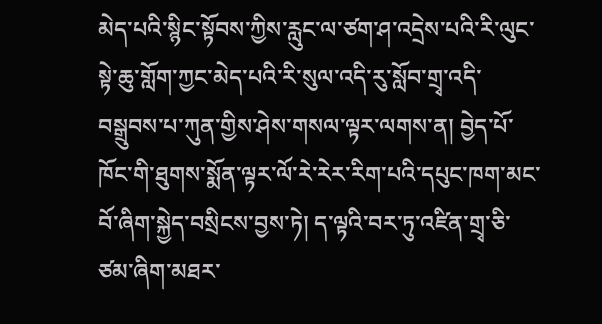མེད་པའི་སྙིང་སྟོབས་ཀྱིས་རླུང་ལ་ཙག་ཤ་འདྲེས་པའི་རི་ལུང་སྟེ་ཆུ་གློག་ཀྱང་མེད་པའི་རི་སུལ་འདི་རུ་སློབ་གྲྭ་འདི་བསྒྲུབས་པ་ཀུན་གྱིས་ཤེས་གསལ་ལྟར་ལགས་ན། བྱེད་པོ་ཁོང་གི་ཐུགས་སྨོན་ལྟར་ལོ་རེ་རེར་རིག་པའི་དཔུང་ཁག་མང་བོ་ཞིག་སྐྱེད་བསྲིངས་བྱས་ཏེ། ད་ལྟའི་བར་ཏུ་འཛིན་གྲྭ་ཅི་ཙམ་ཞིག་མཐར་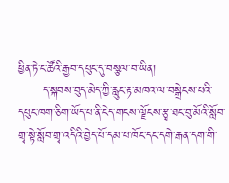ཕྱིན་ཏེ་ང་ཚོའི་རྒྱབ་དཔུང་དུ་བསྩལ་བ་ཡིན།
      ད་སྐབས་བུད་མེད་ཀྱི་རླུང་རྟ་མཁའ་ལ་བསྒྲེངས་པའི་དཔུང་ཁག་ཅིག་ཡོད་པ་ནི་ངེད་གངས་ལྗོངས་རྩྭ་ཐང་བུ་མོའི་སློབ་གྲྭ་སྟེ་སློབ་གྲྭ་འདིའི་བྱེད་པོ་དམ་པ་ཁོང་དང་དགེ་རྒན་དག་གི་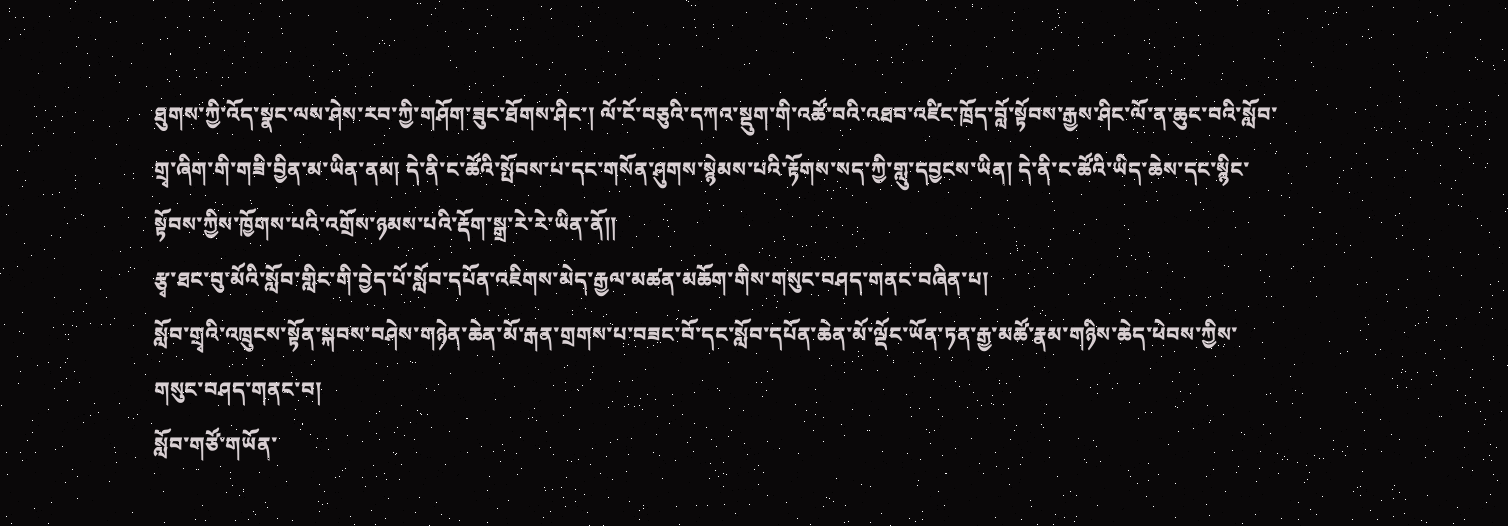ཐུགས་ཀྱི་འོད་སྣང་ལས་ཤེས་རབ་ཀྱི་གཤོག་ཟུང་ཐོགས་ཤིང་། ལོ་ངོ་བཅུའི་དཀའ་སྡུག་གི་འཚོ་བའི་འཐབ་འཛིང་ཁྲོད་བློ་སྟོབས་རྒྱས་ཤིང་ལོ་ན་ཆུང་བའི་སློབ་གྲྭ་ཞིག་གི་གཟི་བྱིན་མ་ཡིན་ནམ། དེ་ནི་ང་ཚོའི་སྤོབས་པ་དང་གསོན་ཤུགས་སྙེམས་པའི་རྟོགས་སད་ཀྱི་གླུ་དབྱངས་ཡིན། དེ་ནི་ང་ཚོའི་ཡིད་ཆེས་དང་སྙིང་སྟོབས་ཀྱིས་ཁྱོགས་པའི་འགྲོས་ཉམས་པའི་རྡོག་སྒྲ་རེ་རེ་ཡིན་ནོ།།
རྩྭ་ཐང་བུ་མོའི་སློབ་གླིང་གི་བྱེད་པོ་སློབ་དཔོན་འཇིགས་མེད་རྒྱལ་མཚན་མཆོག་གིས་གསུང་བཤད་གནང་བཞིན་པ།
སློབ་གྲྭའི་འཁྲུངས་སྟོན་སྐབས་བཤེས་གཉེན་ཆེན་མོ་རྒན་གྲགས་པ་བཟང་བོ་དང་སློབ་དཔོན་ཆེན་མོ་ལྡོང་ཡོན་ཏན་རྒྱ་མཚོ་རྣམ་གཉིས་ཆེད་ཕེབས་ཀྱིས་གསུང་བཤད་གནང་བ།
སློབ་གཙོ་གཡོན་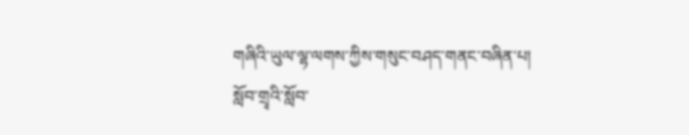གཞིའི་ཡུལ་ལྷ་ལགས་ཀྱིས་གསུང་བཤད་གནང་བཞིན་པ།
སློབ་གྲྭའི་སློབ་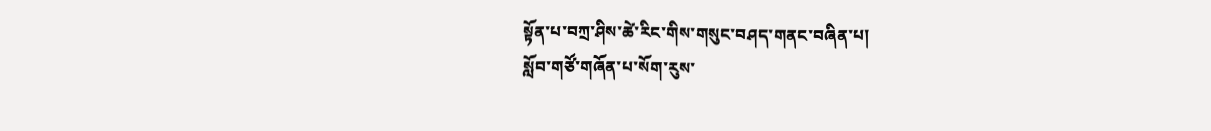སྟོན་པ་བཀྲ་ཤིས་ཚེ་རིང་གིས་གསུང་བཤད་གནང་བཞིན་པ།
སློབ་གཙོ་གཞོན་པ་སོག་རུས་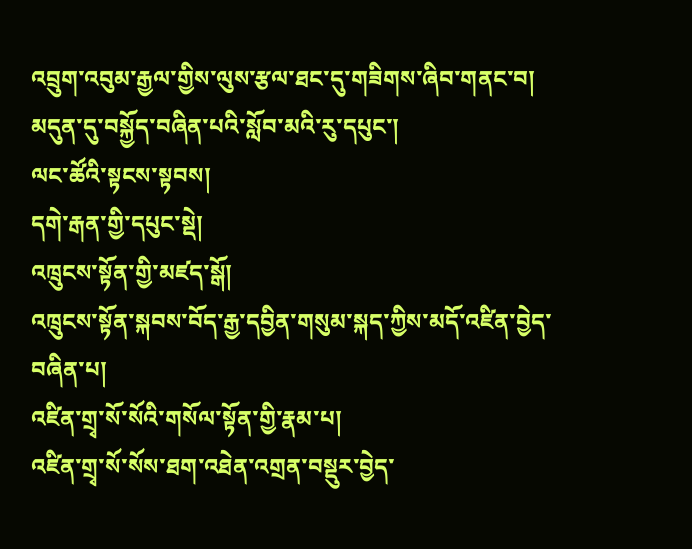འབྲུག་འབུམ་རྒྱལ་གྱིས་ལུས་རྩལ་ཐང་དུ་གཟིགས་ཞིབ་གནང་བ།
མདུན་དུ་བསྐྱོད་བཞིན་པའི་སློབ་མའི་རུ་དཔུང་།
ལང་ཚོའི་སྟངས་སྟབས།
དགེ་རྒན་གྱི་དཔུང་སྡེ།
འཁྲུངས་སྟོན་གྱི་མཛད་སྒོ།
འཁྲུངས་སྟོན་སྐབས་བོད་རྒྱ་དབྱིན་གསུམ་སྐད་ཀྱིས་མདོ་འཛིན་བྱེད་བཞིན་པ།
འཛིན་གྲྭ་སོ་སོའི་གསོལ་སྟོན་གྱི་རྣམ་པ།
འཛིན་གྲྭ་སོ་སོས་ཐག་འཐེན་འགྲན་བསྡུར་བྱེད་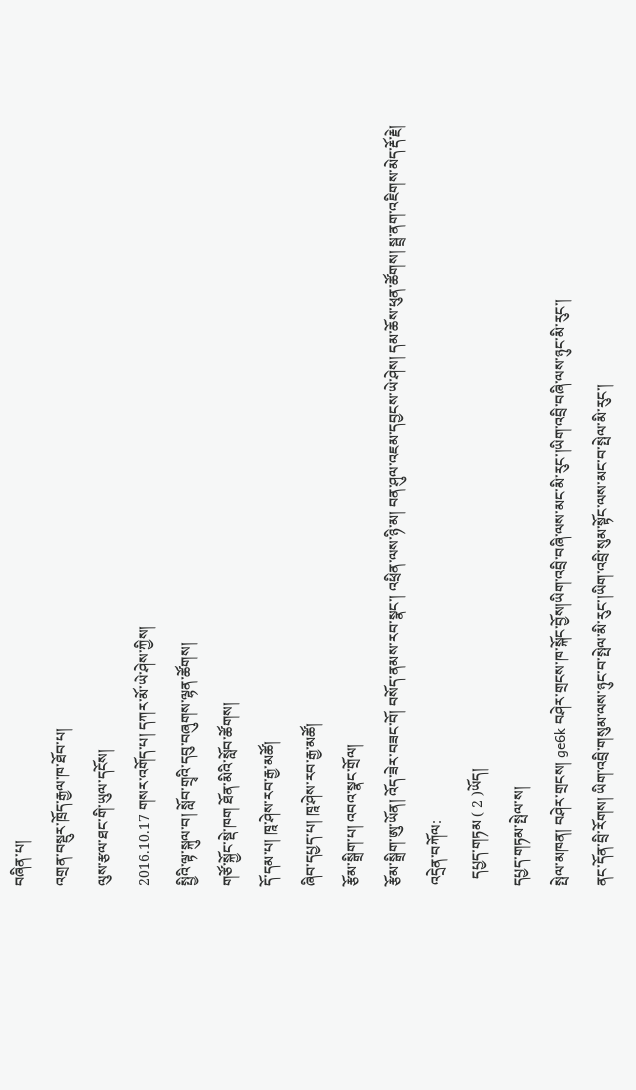བཞིན་པ།
འགྲན་བསྡུར་ཁྲོད་རྒྱལ་ཁ་ཐོབ་པ།
ལུས་རྩལ་ཐང་གི་ཡུལ་དངོས།
2016.10.17 གསར་འགོད་པ། དཀར་མོ་ཡེ་ཤེས་ཀྱིས།
སྤྱིའི་ལྟ་སྐུལ་བ། སློབ་གྲྭའི་དབུ་བཞུགས་ལྷན་ཚོགས།
གཙོ་སྐྱོང་སྡེ་ཁག ཐོན་མིའི་སློབ་ཚོགས།
དོ་དམ་པ། ཁཱ་ཤེས་རབ་རྒྱ་མཚོ།
ཞིབ་དཔྱད་པ། ཁཱ་ཤེས་རབ་རྒྱ་མཚོ།
རྩོམ་སྒྲིག་པ། འབའ་སྣང་གྲོལ།
རྩོམ་སྒྲིག་ཨུ་ཡོན། འོད་ཟེར་བཟང་བོ། བསོད་ནམས་རབ་སྣང་། འཕྲིན་ལས་ཉི་མ། བན་ཤུལ་འཇམ་དབྱངས་ཡེ་ཤེས། དམ་ཆོས་ཕུན་ཚོགས། སྦྲ་ནག་འཇིགས་མེད་རྡོ་རྗེ།
འདྲེན་བཀོལ:
  དཔྱད་གཏམ ( 2 )ཡོད།
དཔྱད་གཏམ་སྤེལ་ས།
སྤེལ་མཁན། བཤེར་གྲངས། ge6k བཤེར་གྲངས་ཁ་སྐོང་བྱོས།ཡིག་འབྲི་བཞི་ལས་མང་མི་རུང་།ཡིག་འབྲི་བཞི་ལས་ཉུང་མི་རུང་།
ནང་དོན་བྲི་རོགས། ཡིག་འབྲི་གསུམ་ལས་ཉུང་བ་སྤེལ་མི་རུང་།ཡིག་འབྲི་སུམ་སྟོང་ལས་མང་བ་སྤེལ་མི་རུང་།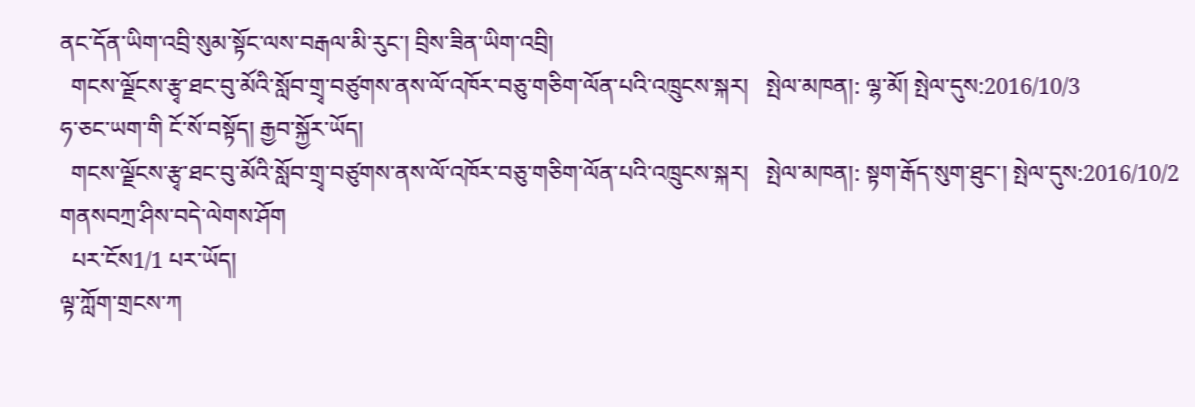ནང་དོན་ཡིག་འབྲི་སུམ་སྟོང་ལས་བརྒལ་མི་རུང་། བྲིས་ཟིན་ཡིག་འབྲི།
  གངས་ལྗོངས་རྩྭ་ཐང་བུ་མོའི་སློབ་གྲྭ་བཙུགས་ནས་ལོ་འཁོར་བཅུ་གཅིག་ལོན་པའི་འཁྲུངས་སྐར།   སྤེལ་མཁན།: ལྷ་མོ། སྤེལ་དུས:2016/10/3
ཧ་ཅང་ཡག་གི ངོ་སོ་བསྟོད། རྒྱབ་སྐྱོར་ཡོད།
  གངས་ལྗོངས་རྩྭ་ཐང་བུ་མོའི་སློབ་གྲྭ་བཙུགས་ནས་ལོ་འཁོར་བཅུ་གཅིག་ལོན་པའི་འཁྲུངས་སྐར།   སྤེལ་མཁན།: སྟག་རྒོད་སུག་ཐུང་། སྤེལ་དུས:2016/10/2
གནསབཀྲ་ཤིས་བདེ་ལེགས་ཤོག
  པར་ངོས1/1 པར་ཡོད།
ལྟ་ཀློག་གྲངས་ཀ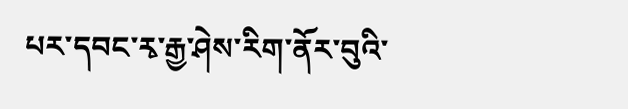པར་དབང་རྭ་རྒྱ་ཤེས་རིག་ནོར་བུའི་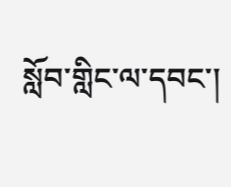སློབ་གླིང་ལ་དབང་།